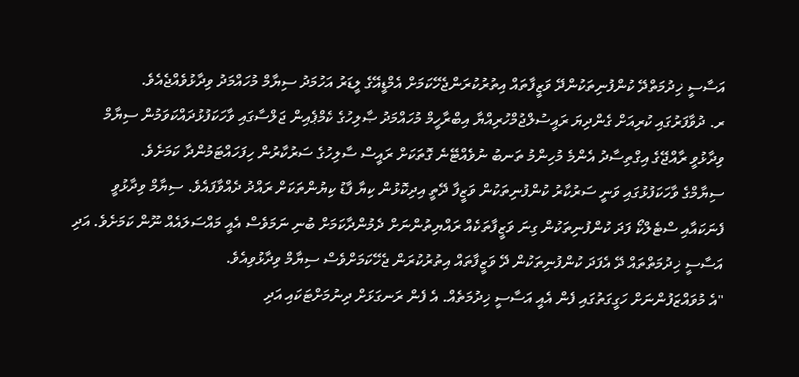އަސާސީ ޚިދުމަތްދޭ ކުންފުނިތަކުންދޭ ވަޒީފާތައް އިތުރުކުރަންޖެހޭކަމަށް އެމްޑީއޭގެ ލީޑަރު އަހުމަދު ސިޔާމް މުހައްމަދު ވިދާޅުވެއްޖެއެވެ.
ރ. ދުވާފަރުގައި ކުރިއަށް ގެންދިޔަ ރައީސުލްޖުމްހުރިއްޔާ އިބްރާހީމް މުހައްމަދު ޞާލިހުގެ ކެމްޕެއިން ޖަލްސާގައި ވާހަކަފުޅުދައްކަވަމުން ސިޔާމް ވިދާޅުވީ ރާއްޖޭގެ އިގްތިސާދު އެންމެ މުހިންމު ތަނބު ނުވެއްޓޭނެ ގޮތަކަށް ރައީސް ސާލިހުގެ ސަރުކާރުން ހިފަހައްޓަމުންދާ ކަމަށެވެ.
ސިޔާމްގެ ވާހަކަފުޅުގައި ވަނީ ސަރުކާރު ކުންފުނިތަކުން ވަޒީފާ ދޭތީ އިދިކޮޅުން ކިޔާ ފާޑު ކިޔުންތަކަށް ރައްދު ދެއްވާފައެވެ. ސިޔާމް ވިދާޅުވީ ފެނަކައާއި ސްޓެލްކޯ ފަދަ ކުންފުނިތަކުން ގިނަ ވަޒީފާތަކެއް ރައްޔިތުންނަށް ދެމުންދާކަމަށް ބުނި ނަމަވެސް އެއީ މައްސަލައެއް ނޫން ކަމަށެވެ. އަދި އަސާސީ ޚިދުމަތްތައް ދޭ އެފަދަ ކުންފުނިތަކުން ދޭ ވަޒީފާތައް އިތުރުކުރަން ޖެހޭކަމަށްވެސް ސިޔާމް ވިދާޅުވިއެވެ.
"އެ މުވައްޒަފުންނަށް ހަގީގަތުގައި ފެން އެއީ އަސާސީ ޚިދުމަތެއް. އެ ފެން ރަނގަޅަށް ދިނުމަށްޓަކައި އަދި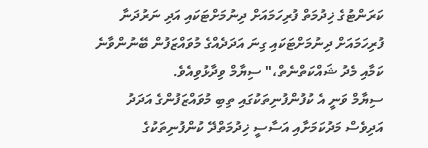ކަރަންޓުގެ ޚިދުމަތް ފުރިހަމައަށް ދިނުމަށްޓަކައި އަދި ނަރުދަނާ ފުރިހަމައަށް ދިނުމަށްޓަކައި ގިނަ އަދަދެއްގެ މުވައްޒަފުން ބޭނުންވާނެ ކަމާއި މެދު ޝައްކަތްނެތް،" ސިޔާމް ވިދާޅުވިއެވެ.
ސިޔާމް ވަނީ އެ ކުފުންފުނިތަކުގައި ތިބި މުވައްޒަފުންގެ އަދަދު އަދިވެސް މަދުކަމަށާއި އަސާސީ ޚިދުމަތްދޭ ކުންފުނިތަކުގެ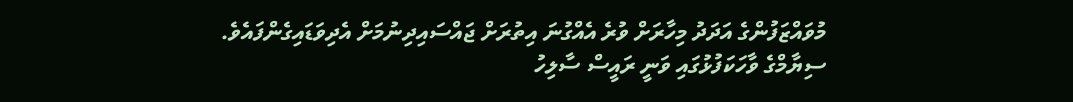މުވައްޒަފުންގެ އަދަދު މިހާރަށް ވުރެ އެއްގުނަ އިތުރަށް ޖައްސައިދިނުމަށް އެދިވަޑައިގެންފައެވެ.
ސިޔާމްގެ ވާހަކަފުޅުގައި ވަނީ ރައީސް ސާލިހު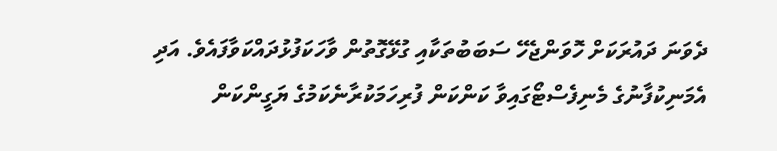ދެވަނަ ދައުރަކަށް ހޮވަންޖެހޭ ސަބަބުތަކާއި ގުޅޭގޮތުން ވާހަކަފުޅުދައްކަވާފައެވެ. އަދި އެމަނިކުފާނުގެ މެނިފެސްޓޯގައިވާ ކަންކަން ފުރިހަމަކުރާނެކަމުގެ ޔަގީންކަން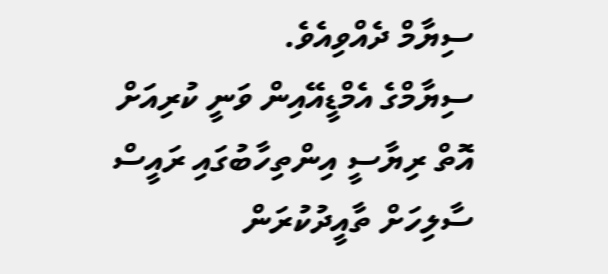ސިޔާމް ދެއްވިއެވެ.
ސިޔާމްގެ އެމްޑީއޭއިން ވަނީ ކުރިއަށް އޮތް ރިޔާސީ އިންތިހާބުގައި ރައީސް ސާލިހަށް ތާއީދުކުރަން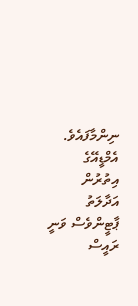ނިންމާފައެވެ. އެމްޑީއޭގެ އިތުރުން އަދާލަތު ޕާޓީންވެސް ވަނީ ރައީސް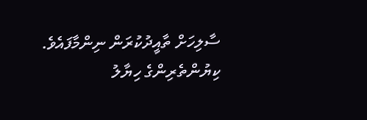ސާލިހަށް ތާއީދުކުރަން ނިންމާފައެވެ.
ކިޔުންތެރިންގެ ހިޔާލު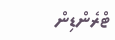ޓްރެންޑިން